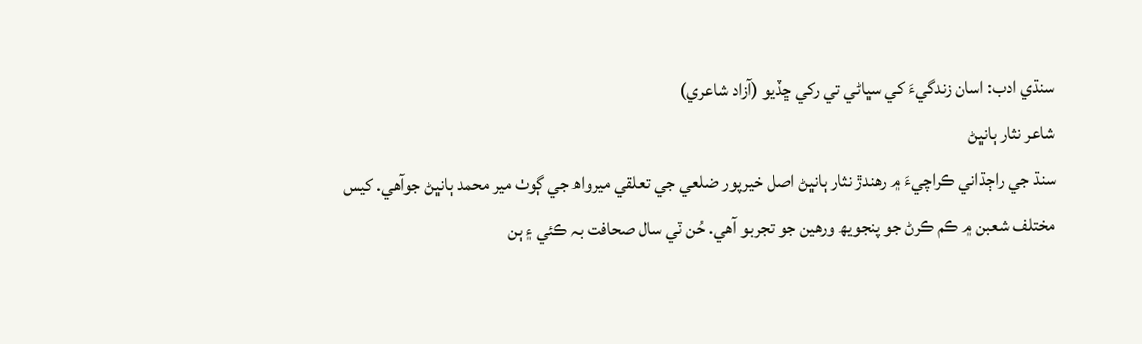سنڌي ادب: اسان زندگيءَ کي سڀاڻي تي رکي ڇڏيو (آزاد شاعري)
شاعر نثار ٻانڀڻ
سنڌ جي راڄڌاني ڪراچيءَ ۾ رھندڙ نثار ٻانڀڻ اصل خيرپور ضلعي جي تعلقي ميرواھ جي ڳوٺ مير محمد ٻانڀڻ جوآھي. کيس مختلف شعبن ۾ ڪم ڪرڻ جو پنجويھ ورھين جو تجربو آھي. حُن ٽي سال صحافت بہ ڪئي ۽ ٻن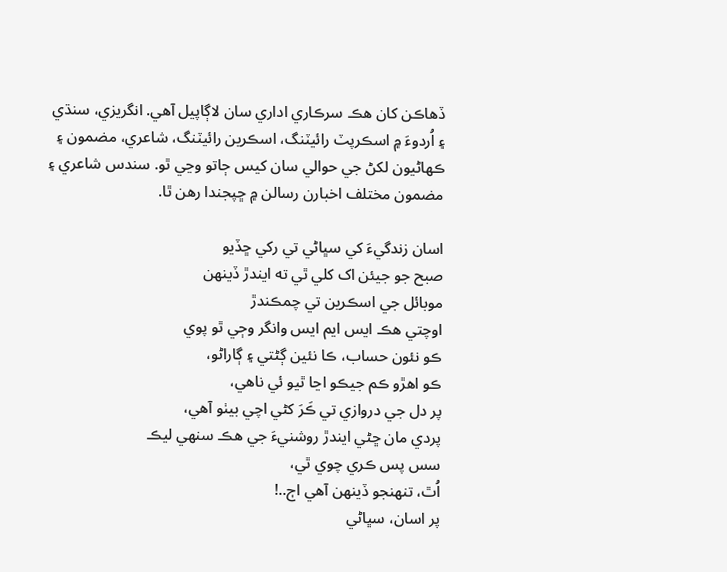ڏھاڪن کان ھڪ سرڪاري اداري سان لاڳاپيل آھي. انگريزي، سنڌي ۽ اُردوءَ ۾ اسڪرپٽ رائيٽنگ، اسڪرين رائيٽنگ، شاعري، مضمون ۽ ڪھاڻيون لکڻ جي حوالي سان کيس ڄاتو وڃي ٿو. سندس شاعري ۽ مضمون مختلف اخبارن رسالن ۾ ڇپجندا رھن ٿا.

اسان زندگيءَ کي سڀاڻي تي رکي ڇڏيو
صبح جو جيئن اک کلي ٿي ته ايندڙ ڏينهن
موبائل جي اسڪرين تي چمڪندڙ
اوچتي هڪ ايس ايم ايس وانگر وڄي ٿو پوي
ڪو نئون حساب، ڪا نئين ڳڻتي ۽ ڳاراڻو،
ڪو اهڙو ڪم جيڪو اڃا ٿيو ئي ناهي،
پر دل جي دروازي تي ڪَرَ کڻي اچي بيٺو آهي،
پردي مان ڇڻي ايندڙ روشنيءَ جي هڪ سنهي ليڪ
سس پس ڪري چوي ٿي،
اُٿ، تنهنجو ڏينهن آهي اڄ..!
پر اسان، سڀاڻي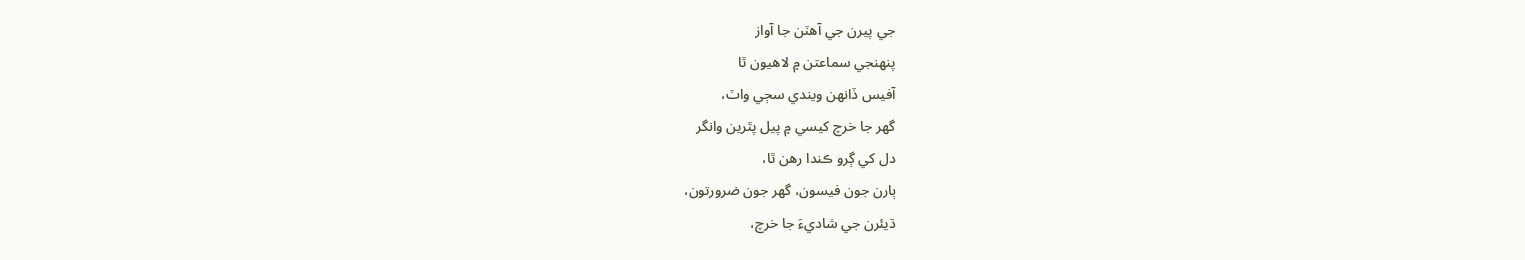جي پيرن جي آهٽن جا آواز
پنهنجي سماعتن ۾ لاهيون ٿا
آفيس ڏانهن ويندي سڄي واٽ،
گهر جا خرچ کيسي ۾ پيل پٿرين وانگر
دل کي ڳرو ڪندا رهن ٿا،
ٻارن جون فيسون، گهر جون ضرورتون،
ڌيئرن جي شاديءَ جا خرچ،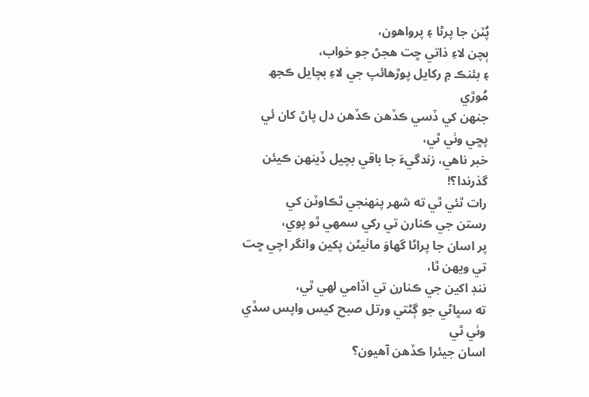پُٽن جا پرڻا ۽ پرواهون،
ٻچن لاءِ ذاتي ڇت هجڻ جو خواب،
۽ بئنڪ ۾ رکايل پوڙهائپ جي لاءِ بچايل ڪجھ مُوڙي
جنهن کي ڏسي ڪڏهن ڪڏهن دل پاڻ کان ئي پڇي وٺي ٿي،
خبر ناهي، زندگيءَ جا باقي بچيل ڏينهن ڪيئن گذرندا؟!
رات ٿئي ٿي ته شهر پنهنجي ٿڪاوٽن کي
رستن جي ڪنارن تي رکي سمهي ٿو پوي،
پر اسان جا پراڻا گهاوَ ماٺيڻن پکين وانگر اچي ڇت تي ويهن ٿا،
ننڊ اکين جي ڪنارن تي اڏامي لهي ٿي،
ته سڀاڻي جو ڳڻتي ورتل صبح کيس واپس سڏي وٺي ٿي
اسان جيئرا ڪڏهن آهيون؟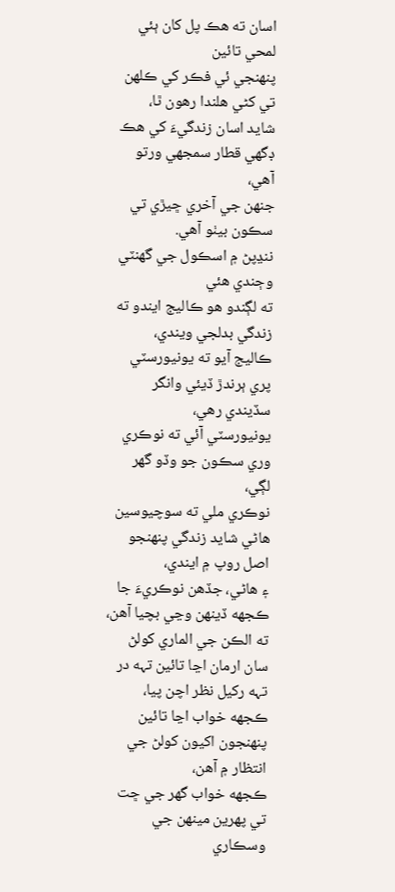اسان ته هڪ پل کان ٻئي لمحي تائين
پنهنجي ئي فڪر کي ڪلهن تي کڻي هلندا رهون ٿا،
شايد اسان زندگيءَ کي هڪ ڊگهي قطار سمجهي ورتو آهي،
جنهن جي آخري ڇيڙي تي سڪون بيٺو آهي.
ننڍپڻ ۾ اسڪول جي گهنٽي وڄندي هئي
ته لڳندو هو ڪاليج ايندو ته زندگي بدلجي ويندي،
ڪاليج آيو ته يونيورسٽي پري ٻرندڙ ڏيئي وانگر سڏيندي رهي،
يونيورسٽي آئي ته نوڪري وري سڪون جو وڏو گهر لڳي،
نوڪري ملي ته سوچيوسين هاڻي شايد زندگي پنهنجو اصل روپ ۾ ايندي،
۽ هاڻي، جڏهن نوڪريءَ جا ڪجهه ڏينهن وڃي بچيا آهن،
ته الڪن جي الماري کولڻ سان ارمان اڃا تائين تہه در تہه رکيل نظر اچن پيا،
ڪجهه خواب اڃا تائين پنهنجون اکيون کولڻ جي انتظار ۾ آهن،
ڪجهه خواب گهر جي ڇت تي پهرين مينهن جي وسڪاري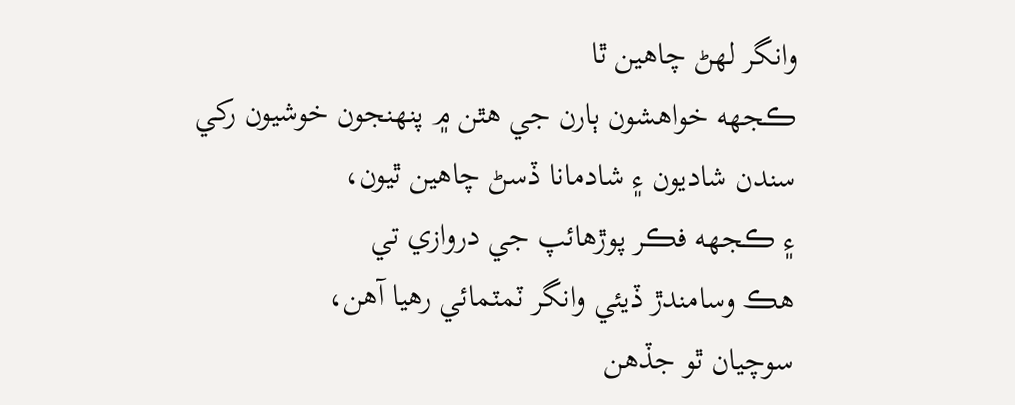وانگر لهڻ چاهين ٿا
ڪجهه خواهشون ٻارن جي هٿن ۾ پنهنجون خوشيون رکي
سندن شاديون ۽ شادمانا ڏسڻ چاهين ٿيون،
۽ ڪجهه فڪر پوڙهائپ جي دروازي تي
هڪ وسامندڙ ڏيئي وانگر ٽمٽمائي رهيا آهن،
سوچيان ٿو جڏهن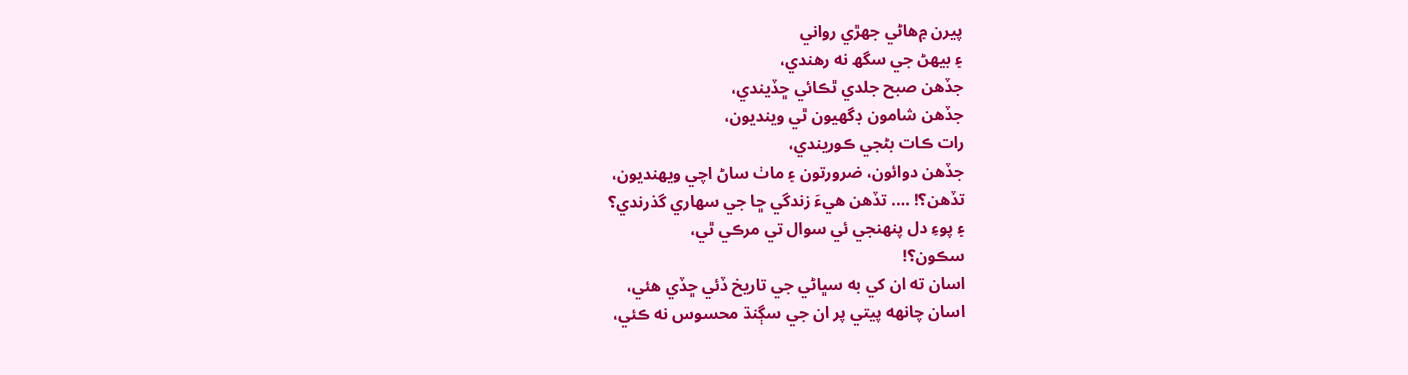پيرن ۾هاڻي جهڙي رواني
۽ بيهڻ جي سگھ نه رهندي،
جڏهن صبح جلدي ٿڪائي ڇڏيندي،
جڏهن شامون ڊگهيون ٿي وينديون،
رات ڪات بڻجي ڪوريندي،
جڏهن دوائون، ضرورتون ۽ ماٺ ساڻ اچي ويهنديون،
تڏهن؟! …. تڏهن هيءَ زندگي ڇا جي سهاري گذرندي؟
۽ پوءِ دل پنهنجي ئي سوال تي مرڪي ٿي،
سڪون؟!
اسان ته ان کي به سڀاڻي جي تاريخ ڏئي ڇڏي هئي،
اسان چانهه پيتي پر ان جي سڳنڌ محسوس نه ڪئي،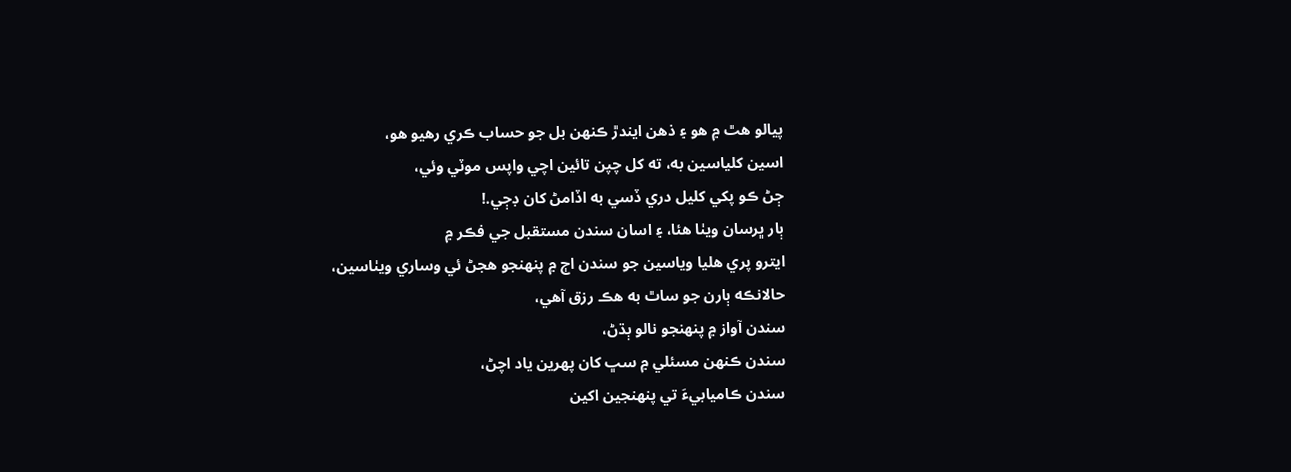پيالو هٿ ۾ هو ۽ ذهن ايندڙ ڪنهن بل جو حساب ڪري رهيو هو،
اسين کلياسين به، ته کل چپن تائين اچي واپس موٽي وئي،
ڄڻ ڪو پکي کليل دري ڏسي به اڏامڻ کان ڊڄي.!
ٻار ڀرسان ويٺا هئا، ۽ اسان سندن مستقبل جي فڪر ۾
ايترو پري هليا وياسين جو سندن اڄ ۾ پنهنجو هجڻ ئي وساري ويٺاسين،
حالانڪه ٻارن جو ساٿ به هڪ رزق آهي،
سندن آواز ۾ پنهنجو نالو ٻڌڻ،
سندن ڪنهن مسئلي ۾ سڀ کان پهرين ياد اچڻ،
سندن ڪاميابيءَ تي پنهنجين اکين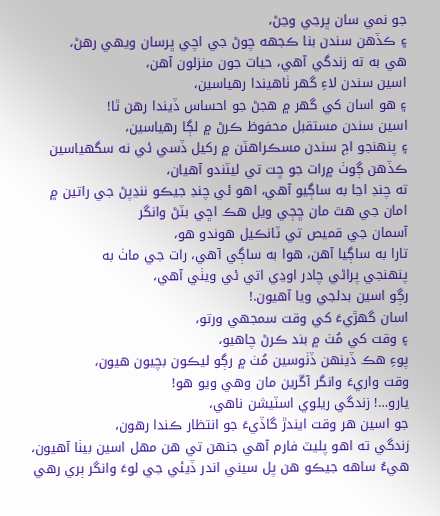جو نمي سان ڀرجي وڃڻ،
۽ ڪڏهن سندن بنا ڪجهه چوڻ جي اچي ڀرسان ويهي رهڻ،
هي به ته زندگي آهي، حيات جون منزلون آهن،
اسين سندن لاءِ گهر ٺاهيندا رهياسين،
۽ هو اسان کي گهر ۾ هجڻ جو احساس ڏيندا رهن ٿا!
اسين سندن مستقبل محفوظ ڪرڻ ۾ لڳا رهياسين،
۽ پنهنجو اڄ سندن مسڪراهٽن ۾ رکيل ڏسي ئي نه سگهياسين
ڪڏهن ڳوٺ ۾رات جو ڇت تي ليٽندو آهيان،
ته چنڊ اڃا به ساڳيو آهي، اهو ئي چنڊ جيڪو ننڍپڻ جي راتين ۾
امان جي هٿ مان ڇڄي ويل هڪ اڇي بٽڻ وانگر
آسمان جي قميص تي ٽانڪيل هوندو هو،
تارا به ساڳيا آهن، هوا به ساڳي آهي، رات جي ماٺ به
پنهنجي پراڻي چادر اوڍي اتي ئي ويٺي آهي،
رڳو اسين بدلجي ويا آهيون.!
اسان گهڙيءَ کي وقت سمجهي ورتو،
۽ وقت کي مُٺ ۾ بند ڪرڻ چاهيو،
پوءِ هڪ ڏينهن ڏٺوسين مُٺ ۾ رڳو ليڪون بچيون هيون،
وقت واريءَ وانگر آڱرين مان وهي ويو هو!
يارو…! زندگي ريلوي اسٽيشن ناهي،
جو اسين هر وقت ايندڙ گاڏيءَ جو انتظار ڪندا رهون،
زندگي ته اهو پليٽ فارم آهي جنهن تي هن مهل اسين بيٺا آهيون،
هيءُ ساهه جيڪو هن پل سيني اندر ڏيئي جي لوءَ وانگر ٻري رهي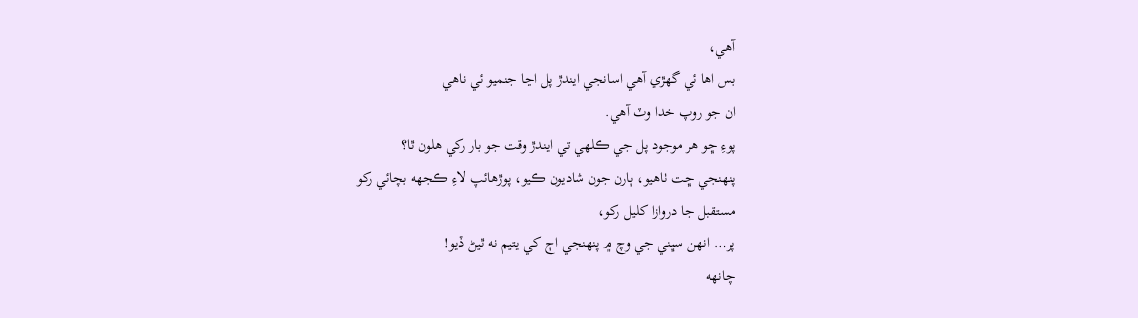آهي،
بس اها ئي گهڙي آهي اسانجي ايندڙ پل اڃا جنميو ئي ناهي
ان جو روپ خدا وٽ آهي.
پوءِ ڇو هر موجود پل جي ڪلهي تي ايندڙ وقت جو بار رکي هلون ٿا؟
پنهنجي ڇت ٺاهيو، ٻارن جون شاديون ڪيو، پوڙهائپ لاءِ ڪجهه بچائي رکو
مستقبل جا دروازا کليل رکو،
پر… انهن سڀني جي وچ ۾ پنهنجي اڄ کي يتيم نه ٿيڻ ڏيو!
چانهه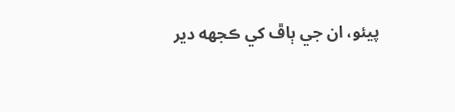پيئو، ان جي ٻاڦ کي ڪجهه دير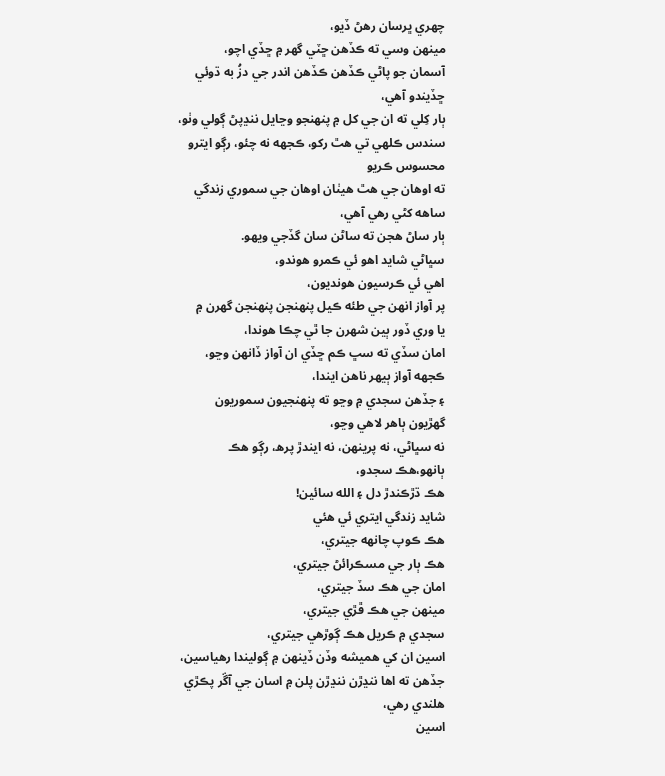چهري ڀرسان رهڻ ڏيو،
مينهن وسي ته ڪڏهن ڇٽي گهر ۾ ڇڏي اچو،
آسمان جو پاڻي ڪڏهن ڪڏهن اندر جي دزُ به ڌوئي ڇڏيندو آهي،
ٻار کِلي ته ان جي کل ۾ پنهنجو وڃايل ننڍپڻ ڳولي وٺو،
سندس ڪلهي تي هٿ رکو، ڪجهه نه چئو، رڳو ايترو محسوس ڪريو
ته اوهان جي هٿ هيٺان اوهان جي سموري زندگي ساهه کڻي رهي آهي،
ٻار ساڻ هجن ته ساڻن سان گڏجي ويهو.
سڀاڻي شايد اهو ئي ڪمرو هوندو،
اهي ئي ڪرسيون هونديون،
پر آواز انهن جي طئه ڪيل پنهنجن پنهنجن گهرن ۾
يا وري ڏور ٻين شهرن جا ٿي چڪا هوندا،
امان سڏي ته سڀ ڪم ڇڏي ان آواز ڏانهن وڃو،
ڪجهه آواز ٻيهر ناهن ايندا،
۽ جڏهن سجدي ۾ وڃو ته پنهنجيون سموريون گهڙيون ٻاهر لاهي وڃو،
نه سڀاڻي، نه پرينهن، نه ايندڙ پرھ، رڳو هڪ ٻانهو،هڪ سجدو،
هڪ ڌڙڪندڙ دل ۽ الله سائين!
شايد زندگي ايتري ئي هئي
هڪ ڪوپ چانهه جيتري،
هڪ ٻار جي مسڪرائڻ جيتري،
امان جي هڪ سڏ جيتري،
مينهن جي هڪ ڦڙي جيتري،
سجدي ۾ ڪريل هڪ ڳوڙهي جيتري،
اسين ان کي هميشه وڏن ڏينهن ۾ ڳوليندا رهياسين،
جڏهن ته اها ننڍڙن ننڍڙن پلن ۾ اسان جي آڱر پڪڙي هلندي رهي،
اسين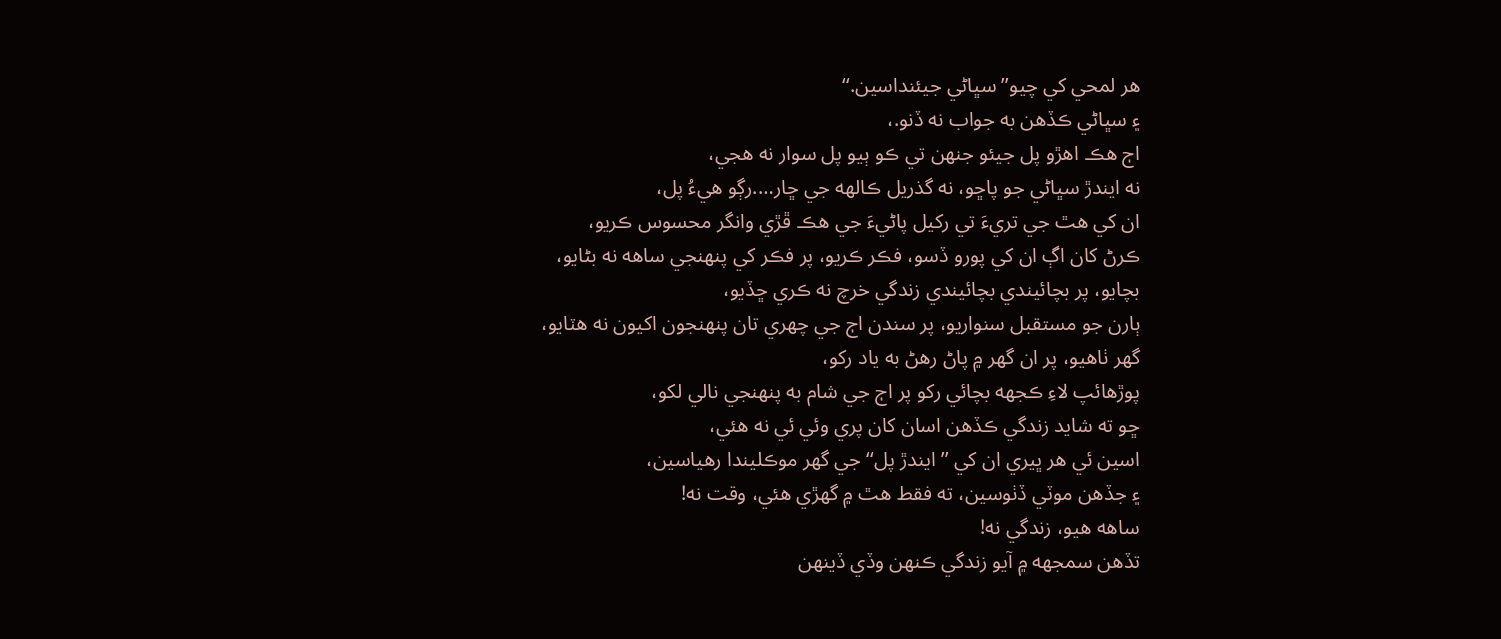هر لمحي کي چيو’’سڀاڻي جيئنداسين.‘‘
۽ سڀاڻي ڪڏهن به جواب نه ڏنو.،
اڄ هڪ اهڙو پل جيئو جنهن تي ڪو ٻيو پل سوار نه هجي،
نه ايندڙ سڀاڻي جو پاڇو، نه گذريل ڪالهه جي ڇار….رڳو هيءُ پل،
ان کي هٿ جي تريءَ تي رکيل پاڻيءَ جي هڪ ڦڙي وانگر محسوس ڪريو،
ڪرڻ کان اڳ ان کي پورو ڏسو، فڪر ڪريو، پر فڪر کي پنهنجي ساهه نه بڻايو،
بچايو، پر بچائيندي بچائيندي زندگي خرچ نه ڪري ڇڏيو،
ٻارن جو مستقبل سنواريو، پر سندن اڄ جي چهري تان پنهنجون اکيون نه هٽايو،
گهر ٺاهيو، پر ان گهر ۾ پاڻ رهڻ به ياد رکو،
پوڙهائپ لاءِ ڪجهه بچائي رکو پر اڄ جي شام به پنهنجي نالي لکو،
ڇو ته شايد زندگي ڪڏهن اسان کان پري وئي ئي نه هئي،
اسين ئي هر ڀيري ان کي ’’ايندڙ پل‘‘ جي گهر موڪليندا رهياسين،
۽ جڏهن موٽي ڏٺوسين، ته فقط هٿ ۾ گهڙي هئي، وقت نه!
ساهه هيو، زندگي نه!
تڏهن سمجهه ۾ آيو زندگي ڪنهن وڏي ڏينهن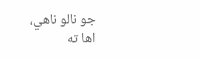جو نالو ناهي،
اها ته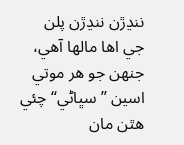ننڍڙن ننڍڙن پلن جي اها مالها آهي،
جنهن جو هر موتي اسين ’’سڀاڻي‘‘ چئي هٿن مان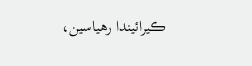ڪيرائيندا رهياسين،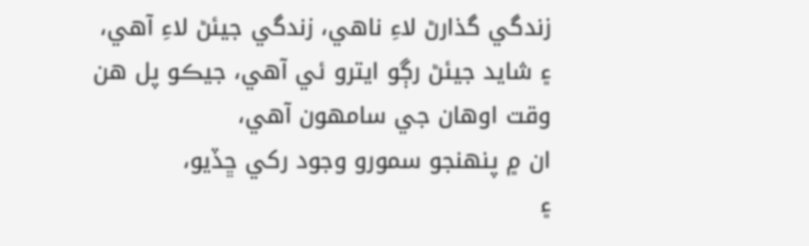زندگي گذارڻ لاءِ ناهي، زندگي جيئڻ لاءِ آهي،
۽ شايد جيئڻ رڳو ايترو ئي آهي، جيڪو پل هن وقت اوهان جي سامهون آهي،
ان ۾ پنهنجو سمورو وجود رکي ڇڏيو،
۽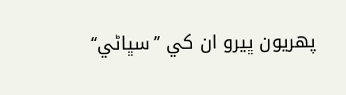پهريون ڀيرو ان کي ’’سڀاڻي‘‘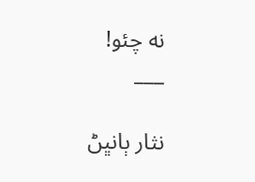نه چئو!
___

نثار ٻانڀڻ